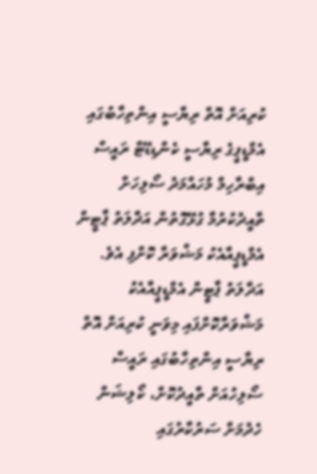ކުރިއަށް އޮތް ރިޔާސީ އިންތިހާބުގައި އެމްޑީޕީގެ ރިޔާސީ ކެންޑިޑޭޓް ރައީސް އިބްރާހިމް މުހައްމަދު ސޯލިހަށް ތާއީދުކުރުމާ ގުޅޭގޮތުން އަދާލަތު ޕާޓީން އެމްޑީޕީއާއެކު މަޝްވަރާ ކޮށްފި އެވެ.
އަދާލަތު ޕާޓީން އެމްޑީޕީއާއެކު މަޝްވަރާކޮށްފައި މިވަނީ ކުރިއަށް އޮތް ރިޔާސީ އިންތިހާބުގައި ރައީސް ސޯލިހުއަށް ތާއީދުކޮށް، ކޯލިޝަން ހެދުމަށް ސަރުކާރުގައި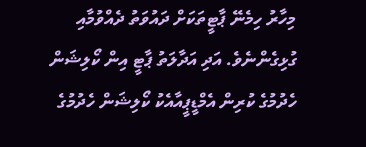މިހާރު ހިމެނޭ ޕާޓީތަކަށް ދައުވަތު ދެއްވުމާއި ގުޅިގެންނެވެ. އަދި އަދާލަތު ޕާޓީ އިން ކޯލިޝަން ހެދުމުގެ ކުރިން އެމްޑީޕީއާއެކު ކޯލިޝަން ހެދުމުގެ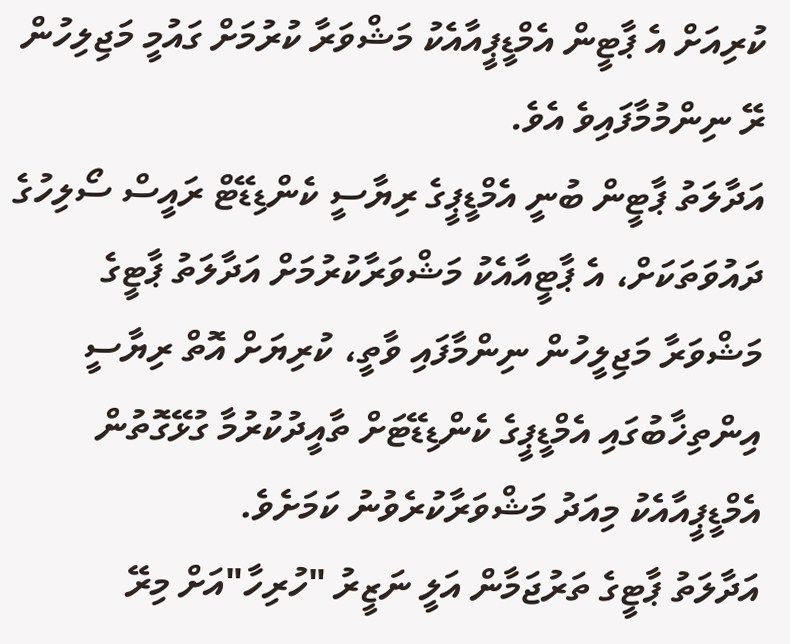ކުރިއަށް އެ ޕާޓީން އެމްޑީޕީއާއެކު މަޝްވަރާ ކުރުމަށް ގައުމީ މަޖިލިހުން ރޭ ނިންމުމާފައިވެ އެވެ.
އަދާލަތު ޕާޓީން ބުނީ އެމްޑީޕީގެ ރިޔާސީ ކެންޑިޑޭޓް ރައީސް ސޯލިހުގެ ދައުވަތަކަށް، އެ ޕާޓީއާއެކު މަޝްވަރާކުރުމަށް އަދާލަތު ޕާޓީގެ މަޝްވަރާ މަޖިލީހުން ނިންމާފައި ވާތީ، ކުރިޔަށް އޮތް ރިޔާސީ އިންތިޚާބުގައި އެމްޑީޕީގެ ކެންޑިޑޭޓަށް ތާއީދުކުރުމާ ގުޅޭގޮތުން އެމްޑީޕީއާއެކު މިއަދު މަޝްވަރާކުރެވުނު ކަމަށެވެ.
އަދާލަތު ޕާޓީގެ ތަރުޖަމާން އަލީ ނަޒީރު "ހުރިހާ"އަށް މިރޭ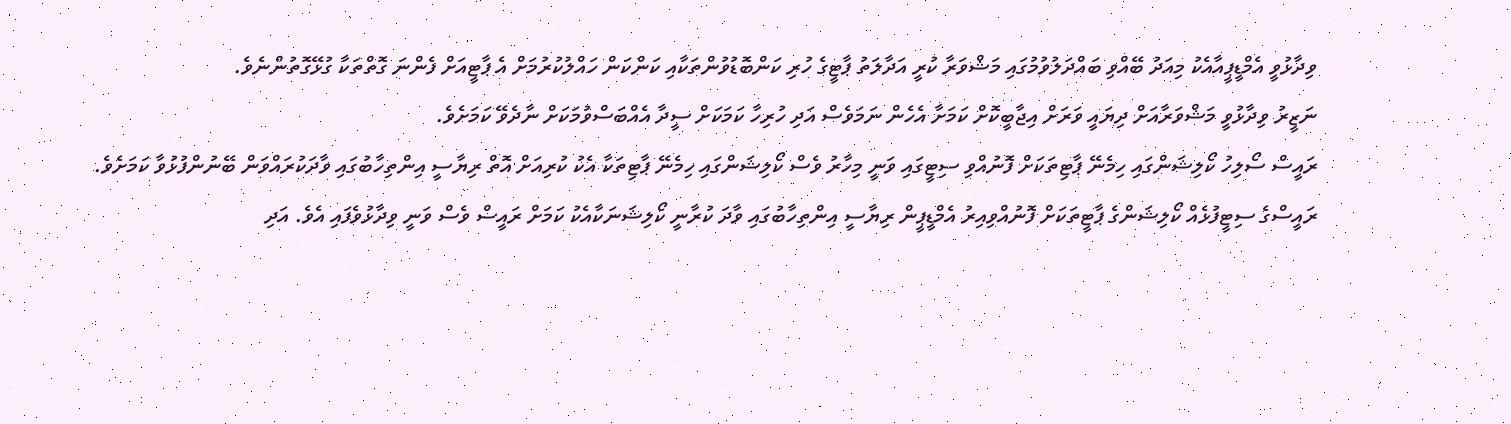ވިދާޅުވީ އެމްޑީޕީއާއެކު މިއަދު ބޭއްވި ބައްދަލުވުމުގައި މަޝްވަރާ ކުރީ އަދާލަތު ޕާޓީގެ ހުރި ކަންބޮޑުވުންތަކާއި ކަންކަން ހައްލުކުރުމަށް އެ ޕާޓީއަށް ފެންނަ ގޮތްތަކާ ގުޅޭގޮތުންނެވެ.
ނަޒީރު ވިދާޅުވީ މަޝްވަރާއަށް ދިޔައީ ވަރަށް އިޖާބީކޮށް ކަމަށާ އެހެން ނަމަވެސް އަދި ހުރިހާ ކަމަކަށް ސީދާ އެއްބަސްވުމަކަށް ނާދެވޭ ކަމަށެވެ.
ރައީސް ސޯލިހު ކޯލިޝަންގައި ހިމެނޭ ޕާޓިތަކަށް ފޮނުއްވި ސިޓީގައި ވަނީ މިހާރު ވެސް ކޯލިޝަންގައި ހިމެނޭ ޕާޓިތަކާ އެކު ކުރިއަށް އޮތް ރިޔާސީ އިންތިހާބުގައި ވާދަކުރައްވަން ބޭނުންފުޅުވާ ކަމަށެވެ.
ރައީސްގެ ސިޓީފުޅެއް ކޯލިޝަންގެ ޕާޓީތަކަށް ފޮނުއްވިއިރު އެމްޑީޕީން ރިޔާސީ އިންތިހާބުގައި ވާދަ ކުރާނީ ކޯލިޝަނަކާއެކު ކަމަށް ރައީސް ވެސް ވަނީ ވިދާޅުވެފައި އެވެ. އަދި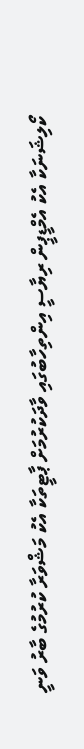ކޯލިޝަނަކާ އެކު އެމްޑީޕީން ރިޔާސީ އިންތިހާބުގައި ވާދަކުރުމަށް ޕާޓީތަކާ އެކު މަޝްވަރާ ކުރުމުގެ ބާރު ވަނީ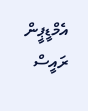އެމްޑީޕީން ރައީސް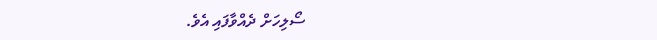ސޯލިހަށް ދެއްވާފައި އެވެ.